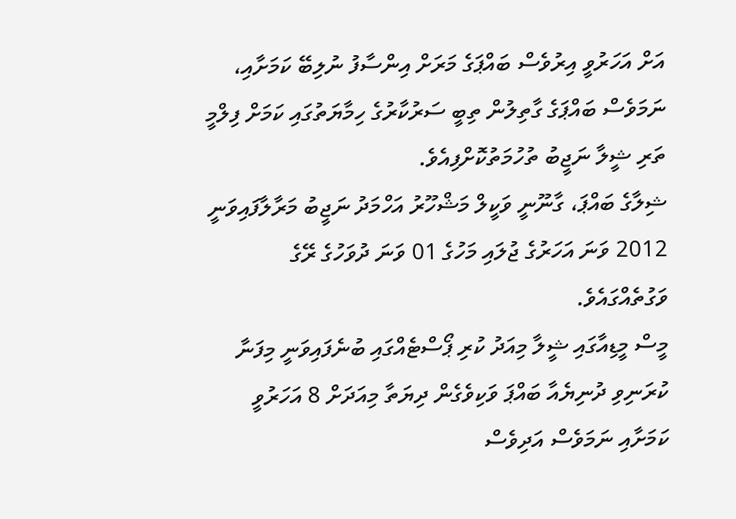އަށް އަހަރުވީ އިރުވެސް ބައްޕަގެ މަރަށް އިންސާފު ނުލިބޭ ކަމަށާއި، ނަމަވެސް ބައްޕަގެ ގާތިލުން ތިބީ ސަރުކާރުގެ ހިމާޔަތުގައި ކަމަށް ފިލްމީ ތަރި ޝީލާ ނަޖީބު ތުހުމަތުކޮށްފިއެވެ.
ޝިލާގެ ބައްޕަ، ގާނޫނީ ވަކީލް މަޝްހޫރު އަހްމަދު ނަޖީބު މަރާލާފައިވަނީ 2012 ވަނަ އަހަރުގެ ޖުލައި މަހުގެ 01 ވަނަ ދުވަހުގެ ރޭގެ ވަގުތެއްގައެވެ.
މީސް މީޑިއާގައި ޝީލާ މިއަދު ކުރި ޕޯސްޓެއްގައި ބުނެފައިވަނީ މިފަނާ ކުރަނިވި ދުނިޔެއާ ބައްޕަ ވަކިވެގެން ދިޔަތާ މިއަދަށް 8 އަހަރުވީ ކަމަށާއި ނަމަވެސް އަދިވެސް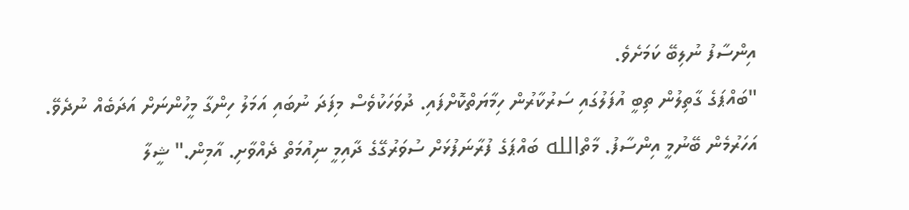އިންސާފު ނުލިބޭ ކަމަށެވެ.
"ބައްޕަގެ ގާތިލުން ތިބީ އުފަލުގައި ސަރުކާރުން ހިމާޔަތްކޮށްފައި. ދުވަހަކުވެސް މިފަދަ ނުބައި އަމަލު ހިންގާ މީހުންނަށް އަދަބެއް ނުދެވޭ. އަހަރުމެން ބޭނުމީ އިންސާފު. މާތްالله ބައްޕަގެ ފުރާނަފުޅަށް ސުވަރުގޭގެ ދާއިމީ ނިއުމަތް ދެއްވާށި. އާމިން." ޝީލާ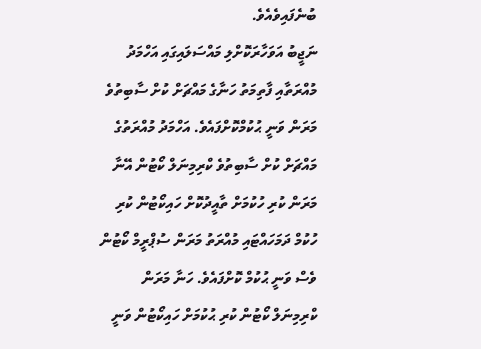ބުނެފައިވެއެވެ.
ނަޖީބު އަވަހާރަކޮށްލި މައްސަލައިގައި އަހްމަދު މުއްރަތާއި ފާތިމަތު ހަނާގެ މައްޗަށް ކުށް ސާބިތުވެ މަރަން ވަނީ ޙުކުމްކޮށްފައެވެ. އަހްމަދު މުއްރަތުގެ މައްޗަށް ކުށް ސާބިތުވެ ކްރިމިނަލް ކޯޓުން އޭނާ މަރަން ކުރި ހުކުމަށް ތާއީދުކޮށް ހައިކޯޓުން ކުރި ހުކުމް ދަމަހައްޓައި މުއްރަތު މަރަން ސުޕްރީމް ކޯޓުން ވެސް ވަނީ ޙުކުމް ކޮށްފައެވެ. ހަނާ މަރަން ކްރިމިނަލް ކޯޓުން ކުރި ޙުކުމަށް ހައިކޯޓުން ވަނީ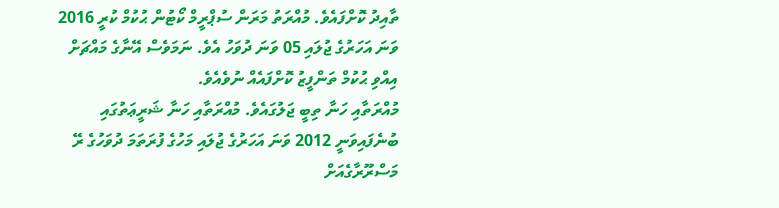ތާއިދު ކޮށްފައެވެ. މުއްރަތު މަރަން ސުޕްރީމް ކޯޓުން ޙުކުމް ކުރީ 2016 ވަނަ އަހަރުގެ ޖުލައި 05 ވަނަ ދުވަހު އެވެ. ނަމަވެސް އޭނާގެ މައްޗަށް އިއްވި ޙުކުމް ތަންފީޒު ކޮށްފައެއް ނުވެއެވެ.
މުއްރަތާއި ހަނާ ތިބީ ޖަލުގައެވެ. މުއްރަތާއި ހަނާ ޝަރީޢަތުގައި ބުނެފައިވަނީ 2012 ވަނަ އަހަރުގެ ޖުލައި މަހުގެ ފުރަތަމަ ދުވަހުގެ ރޭ މަސްރޫރާގެއަށް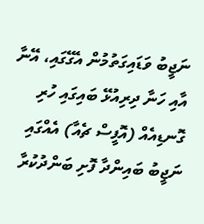ނަޖީބު ވަޑައިގަތުމުން އެގޭގައި، އޭނާ އާއި ހަނާ ދިރިއުޅޭ ބައިގައި ހުރި ގޮނޑިއެއް (އޮފީސް ޗެއާ) އެއްގައި ނަޖީބު ބައިންދާ ފޮށި ބަންދުކުރާ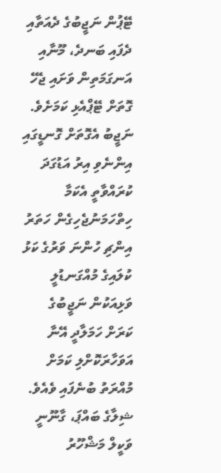ޓޭޕުން ނަޖީބުގެ ދެއަތާއި ދެފައި ބަނދެ، މޫނާއި އަނގަމަތިން ވަށައި ޖެހޭ ގޮތަށް ޓޭޕްއެޅި ކަމަށެވެ. ނަޖީބު އެގޮތަށް ގޮނޑީގައި އިންނެވި އިރު އަޑުގަދަ ކުރައްވާތީ އެކަމާ ހިތްހަމަނުޖެހިގެން ހަތަރު އިންޗި ހުންނަ ވަރުގެ ކަޅު ކުލައިގެ މުއްގަނޑުލީ ވަޅިއަކުން ނަޖީބުގެ ކަރަށް ހަމަލާދީ އޭނާ އަވަހާރަކޮށްލި ކަމަށް މުއްރަތު ބުނެފައި ވެއެވެ.
ޝިލާގެ ބައްޕަ، ގާނޫނީ ވަކީލް މަޝްހޫރު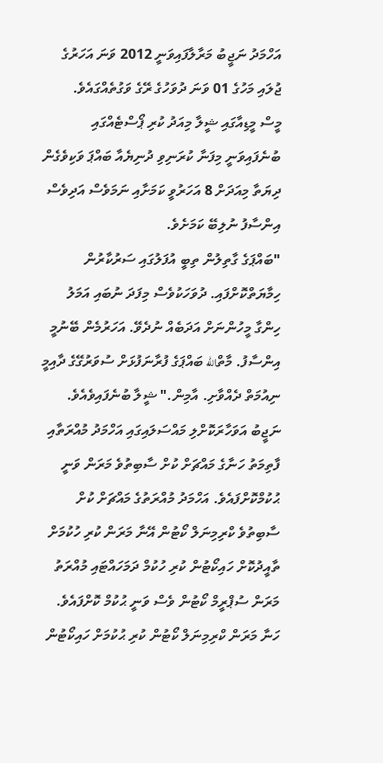އަހްމަދު ނަޖީބު މަރާލާފައިވަނީ 2012 ވަނަ އަހަރުގެ ޖުލައި މަހުގެ 01 ވަނަ ދުވަހުގެ ރޭގެ ވަގުތެއްގައެވެ.
މީސް މީޑިއާގައި ޝީލާ މިއަދު ކުރި ޕޯސްޓެއްގައި ބުނެފައިވަނީ މިފަނާ ކުރަނިވި ދުނިޔެއާ ބައްޕަ ވަކިވެގެން ދިޔަތާ މިއަދަށް 8 އަހަރުވީ ކަމަށާއި ނަމަވެސް އަދިވެސް އިންސާފު ނުލިބޭ ކަމަށެވެ.
"ބައްޕަގެ ގާތިލުން ތިބީ އުފަލުގައި ސަރުކާރުން ހިމާޔަތްކޮށްފައި. ދުވަހަކުވެސް މިފަދަ ނުބައި އަމަލު ހިންގާ މީހުންނަށް އަދަބެއް ނުދެވޭ. އަހަރުމެން ބޭނުމީ އިންސާފު. މާތްالله ބައްޕަގެ ފުރާނަފުޅަށް ސުވަރުގޭގެ ދާއިމީ ނިއުމަތް ދެއްވާށި. އާމިން." ޝީލާ ބުނެފައިވެއެވެ.
ނަޖީބު އަވަހާރަކޮށްލި މައްސަލައިގައި އަހްމަދު މުއްރަތާއި ފާތިމަތު ހަނާގެ މައްޗަށް ކުށް ސާބިތުވެ މަރަން ވަނީ ޙުކުމްކޮށްފައެވެ. އަހްމަދު މުއްރަތުގެ މައްޗަށް ކުށް ސާބިތުވެ ކްރިމިނަލް ކޯޓުން އޭނާ މަރަން ކުރި ހުކުމަށް ތާއީދުކޮށް ހައިކޯޓުން ކުރި ހުކުމް ދަމަހައްޓައި މުއްރަތު މަރަން ސުޕްރީމް ކޯޓުން ވެސް ވަނީ ޙުކުމް ކޮށްފައެވެ. ހަނާ މަރަން ކްރިމިނަލް ކޯޓުން ކުރި ޙުކުމަށް ހައިކޯޓުން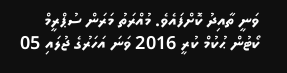ވަނީ ތާއިދު ކޮށްފައެވެ. މުއްރަތު މަރަން ސުޕްރީމް ކޯޓުން ޙުކުމް ކުރީ 2016 ވަނަ އަހަރުގެ ޖުލައި 05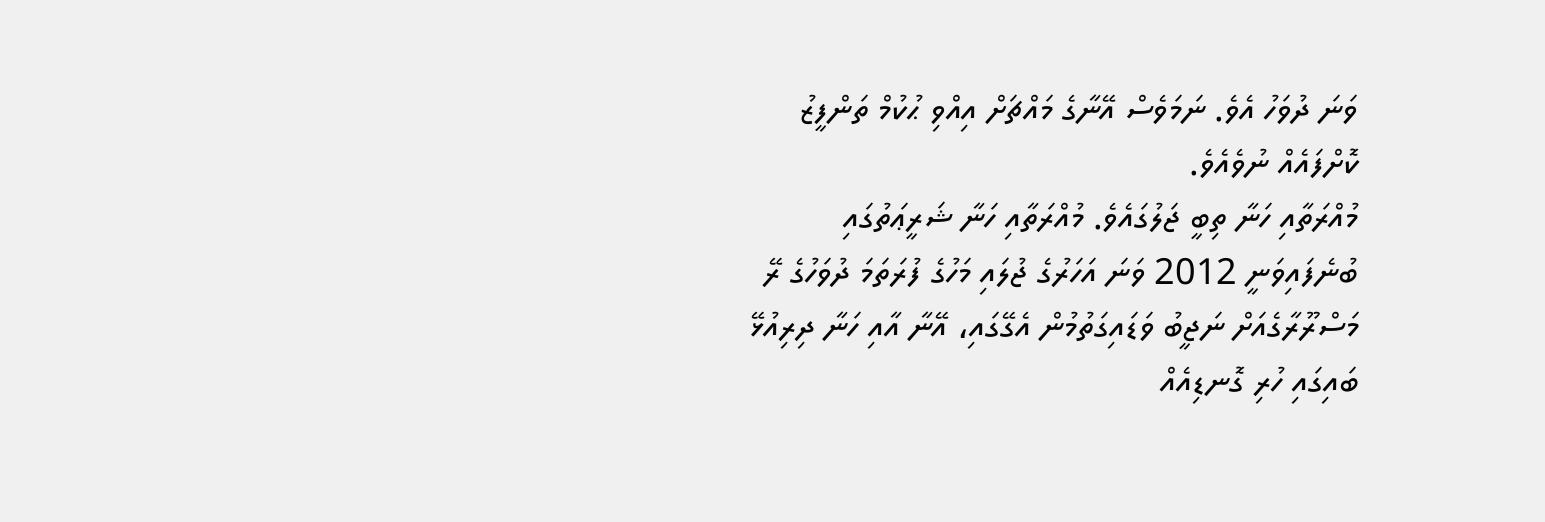ވަނަ ދުވަހު އެވެ. ނަމަވެސް އޭނާގެ މައްޗަށް އިއްވި ޙުކުމް ތަންފީޒު ކޮށްފައެއް ނުވެއެވެ.
މުއްރަތާއި ހަނާ ތިބީ ޖަލުގައެވެ. މުއްރަތާއި ހަނާ ޝަރީޢަތުގައި ބުނެފައިވަނީ 2012 ވަނަ އަހަރުގެ ޖުލައި މަހުގެ ފުރަތަމަ ދުވަހުގެ ރޭ މަސްރޫރާގެއަށް ނަޖީބު ވަޑައިގަތުމުން އެގޭގައި، އޭނާ އާއި ހަނާ ދިރިއުޅޭ ބައިގައި ހުރި ގޮނޑިއެއް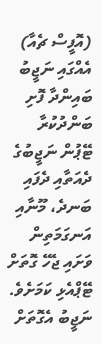(އޮފީސް ޗެއާ) އެއްގައި ނަޖީބު ބައިންދާ ފޮށި ބަންދުކުރާ ޓޭޕުން ނަޖީބުގެ ދެއަތާއި ދެފައި ބަނދެ، މޫނާއި އަނގަމަތިން ވަށައި ޖެހޭ ގޮތަށް ޓޭޕްއެޅި ކަމަށެވެ. ނަޖީބު އެގޮތަށް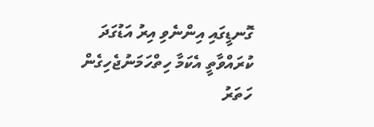ގޮނޑީގައި އިންނެވި އިރު އަޑުގަދަ ކުރައްވާތީ އެކަމާ ހިތްހަމަނުޖެހިގެން ހަތަރު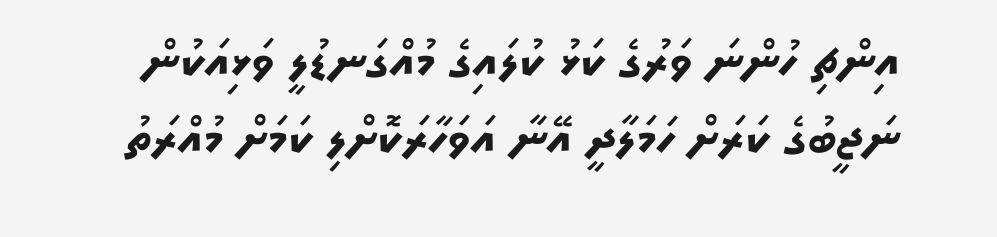އިންޗި ހުންނަ ވަރުގެ ކަޅު ކުލައިގެ މުއްގަނޑުލީ ވަޅިއަކުން ނަޖީބުގެ ކަރަށް ހަމަލާދީ އޭނާ އަވަހާރަކޮށްލި ކަމަށް މުއްރަތު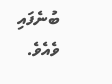ބުނެފައި ވެއެވެ.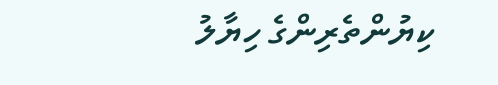ކިޔުންތެރިންގެ ހިޔާލު